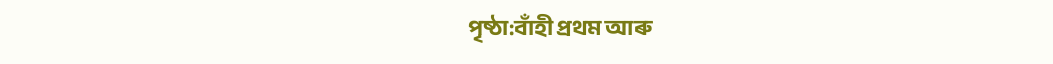পৃষ্ঠা:বাঁহী প্ৰথম আৰু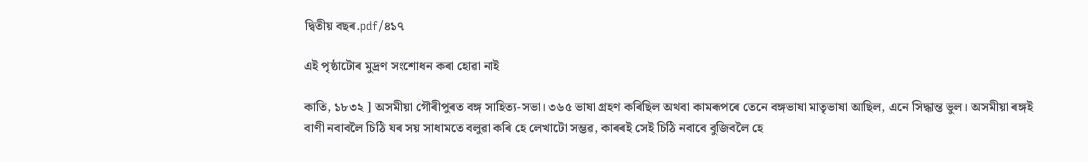দ্বিতীয় বছৰ.pdf/৪১৭

এই পৃষ্ঠাটোৰ মুদ্ৰণ সংশোধন কৰা হোৱা নাই

কাতি, ১৮৩২ ] অসমীয়া গৌৰীপুৰত বঙ্গ সাহিত্য-সভা। ৩৬৫ ভাষা গ্ৰহণ কৰিছিল অথবা কামৰূপৰে তেনে বঙ্গভাষা মাতৃভাষা আছিল, এনে সিদ্ধান্ত ভুল। অসমীয়া ৰঙ্গই বাণী নবাবলৈ চিঠি যৰ সয় সাধামতে বলুৱা কৰি হে লেখাটো সম্ভৱ, কাৰৰই সেই চিঠি নবাবে বুজিবলৈ হে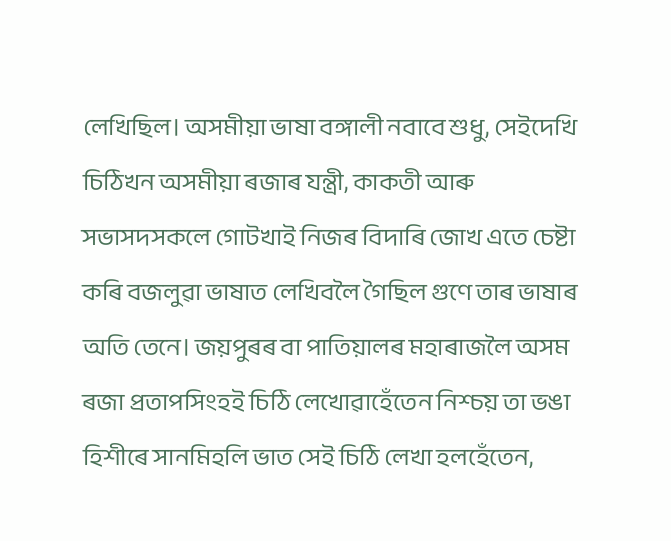লেখিছিল। অসমীয়া ভাষা বঙ্গালী নবাবে শুধু, সেইদেখি চিঠিখন অসমীয়া ৰজাৰ যন্ত্ৰী, কাকতী আৰু সভাসদসকলে গোটখাই নিজৰ বিদাৰি জোখ এতে চেষ্টা কৰি বজলুৱা ভাষাত লেখিবলৈ গৈছিল গুণে তাৰ ভাষাৰ অতি তেনে। জয়পুৰৰ বা পাতিয়ালৰ মহাৰাজলৈ অসম ৰজা প্ৰতাপসিংহই চিঠি লেখোৱাহেঁতেন নিশ্চয় তা ভঙা হিশীৰে সানমিহলি ভাত সেই চিঠি লেখা হলহেঁতেন,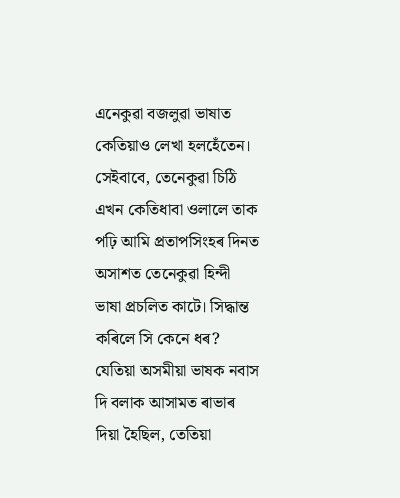এনেকুৱা বজলুৱা ভাষাত কেতিয়াও লেখা হলহেঁতেন। সেইবাবে, তেনেকুৱা চিঠি এখন কেতিধাবা ওলালে তাক পঢ়ি আমি প্ৰতাপসিংহৰ দিনত অসাশত তেনেকুৱা হিন্দী ভাষা প্ৰচলিত কাটে। সিদ্ধান্ত কৰিলে সি কেনে ধৰ? যেতিয়া অসমীয়া ভাষক নবাস দি বলাক আসামত ৰাভাৰ দিয়া হৈছিল, তেতিয়া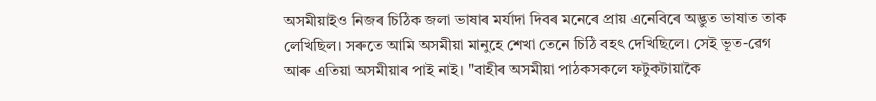অসমীয়াইও নিজৰ চিঠিক জলা ভাষাৰ মৰ্যাদা দিবৰ মনেৰে প্ৰায় এনেবিৰে অদ্ভুত ভাষাত তাক লেখিছিল। সৰুতে আমি অসমীয়া মানুহে শেখা তেনে চিঠি বহৎ দেখিছিলে। সেই ভূত-ৱেগ আৰু এতিয়া অসমীয়াৰ পাই নাই। "বাহীৰ অসমীয়া পাঠকসকলে ফটুকটায়াকৈ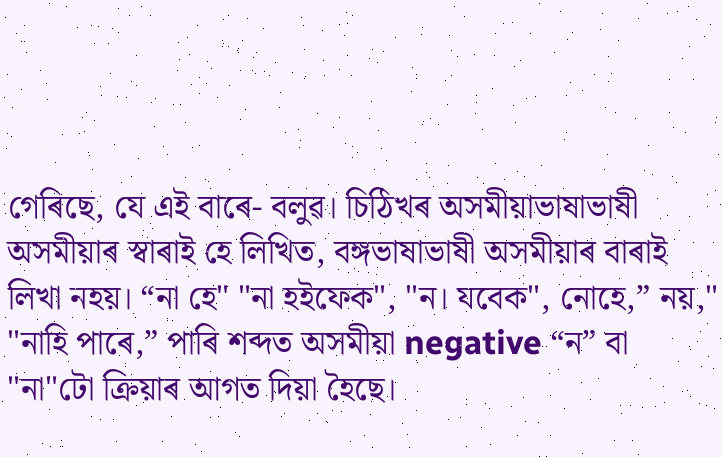গেৰিছে, যে এই বাৰে- বলুৱ। চিঠিখৰ অসমীয়াভাষাভাষী অসমীয়াৰ স্বাৰাই হে লিখিত, বঙ্গভাষাভাষী অসমীয়াৰ বাৰাই লিখা নহয়। “না হে" "না হইফেক", "ন। যবেক", নোহে,” নয়," "নাহি পাৰে,” পাৰি শব্দত অসমীয়া negative “ন” বা "না"টো ক্ৰিয়াৰ আগত দিয়া হৈছে।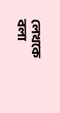লেখকে বলা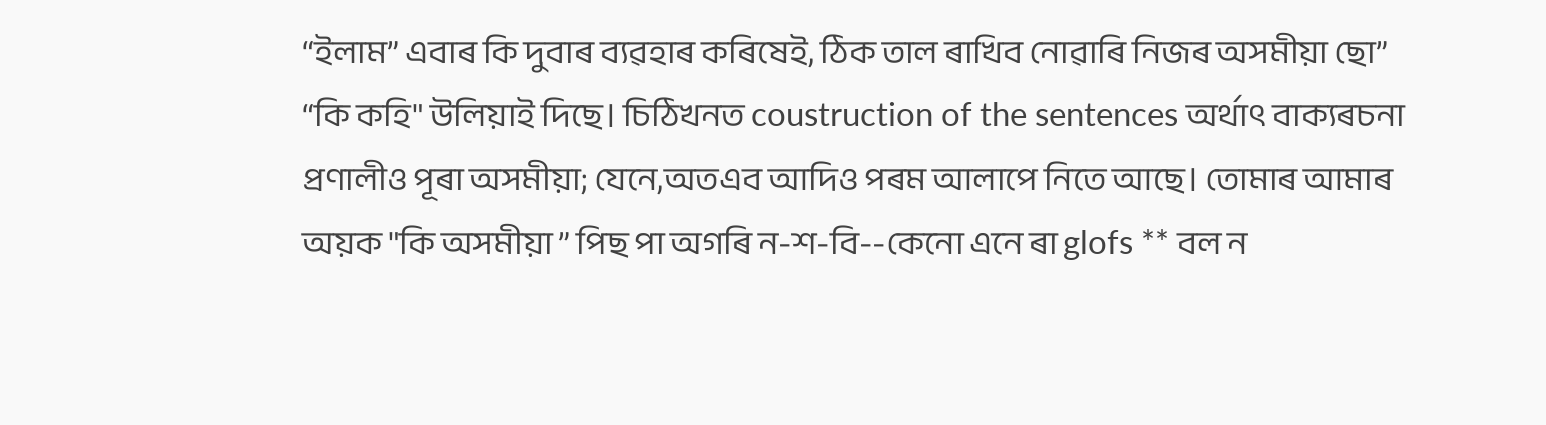“ইলাম” এবাৰ কি দুবাৰ ব্যৱহাৰ কৰিষেই, ঠিক তাল ৰাখিব নোৱাৰি নিজৰ অসমীয়া ছো” “কি কহি" উলিয়াই দিছে। চিঠিখনত coustruction of the sentences অৰ্থাৎ বাক্যৰচনা প্ৰণালীও পূৰা অসমীয়া; যেনে,অতএব আদিও পৰম আলাপে নিতে আছে। তোমাৰ আমাৰ অয়ক "কি অসমীয়া ” পিছ পা অগৰি ন-শ-বি--কেনো এনে ৰা glofs ** বল ন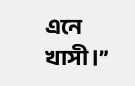এনে খাসী।”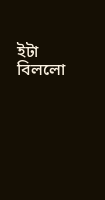ইটা বিললো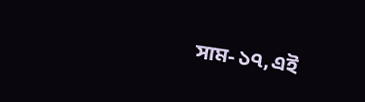সাম- ১৭, এই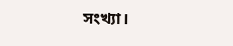সংখ্যা।